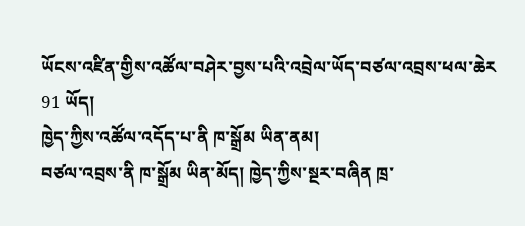ཡོངས་འཛིན་གྱིས་འཚོལ་བཤེར་བྱས་པའི་འབྲེལ་ཡོད་བཙལ་འབྲས་ཕལ་ཆེར 91 ཡོད།
ཁྱེད་ཀྱིས་འཚོལ་འདོད་པ་ནི ཁ་སྒྲོམ ཡིན་ནམ།
བཙལ་འབྲས་ནི ཁ་སྒྲོམ ཡིན་མོད། ཁྱེད་ཀྱིས་སྔར་བཞིན ཁྲ་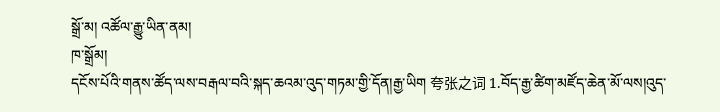སྒྲོ་མ། འཚོལ་རྒྱུ་ཡིན་ནམ།
ཁ་སྒྲོམ།
དངོས་པོའི་གནས་ཚོད་ལས་བརྒལ་བའི་སྐད་ཆའམ་འུད་གཏམ་གྱི་དོན།རྒྱ་ཡིག 夸张之词 1.བོད་རྒྱ་ཚིག་མཛོད་ཆེན་མོ་ལས།འུད་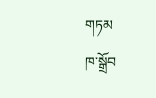གཏམ
ཁ་སྒྲོབ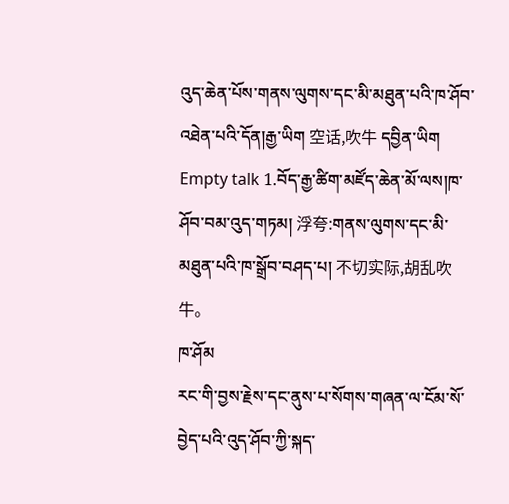འུད་ཆེན་པོས་གནས་ལུགས་དང་མི་མཐུན་པའི་ཁ་ཤོབ་འཐེན་པའི་དོན།རྒྱ་ཡིག 空话,吹牛 དབྱིན་ཡིག Empty talk 1.བོད་རྒྱ་ཚིག་མཛོད་ཆེན་མོ་ལས།ཁ་ཤོབ་བམ་འུད་གཏམ། 浮夸:གནས་ལུགས་དང་མི་མཐུན་པའི་ཁ་སྒྲོབ་བཤད་པ། 不切实际,胡乱吹牛。
ཁ་ཤོམ
རང་གི་བྱས་རྗེས་དང་ནུས་པ་སོགས་གཞན་ལ་ངོམ་སོ་བྱེད་པའི་འུད་ཤོབ་ཀྱི་སྐད་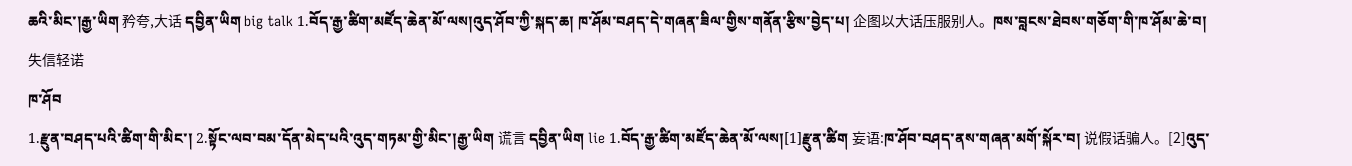ཆའི་མིང་།རྒྱ་ཡིག 矜夸,大话 དབྱིན་ཡིག big talk 1.བོད་རྒྱ་ཚིག་མཛོད་ཆེན་མོ་ལས།འུད་ཤོབ་ཀྱི་སྐད་ཆ། ཁ་ཤོམ་བཤད་དེ་གཞན་ཟིལ་གྱིས་གནོན་རྩིས་བྱེད་པ། 企图以大话压服别人。ཁས་བླངས་ཐེབས་གཅོག་གི་ཁ་ཤོམ་ཆེ་བ། 失信轻诺
ཁ་ཤོབ
1.རྫུན་བཤད་པའི་ཚིག་གི་མིང་། 2.སྟོང་ལབ་བམ་དོན་མེད་པའི་འུད་གཏམ་གྱི་མིང་།རྒྱ་ཡིག 谎言 དབྱིན་ཡིག lie 1.བོད་རྒྱ་ཚིག་མཛོད་ཆེན་མོ་ལས།[1]རྫུན་ཚིག 妄语:ཁ་ཤོབ་བཤད་ནས་གཞན་མགོ་སྐོར་བ། 说假话骗人。[2]འུད་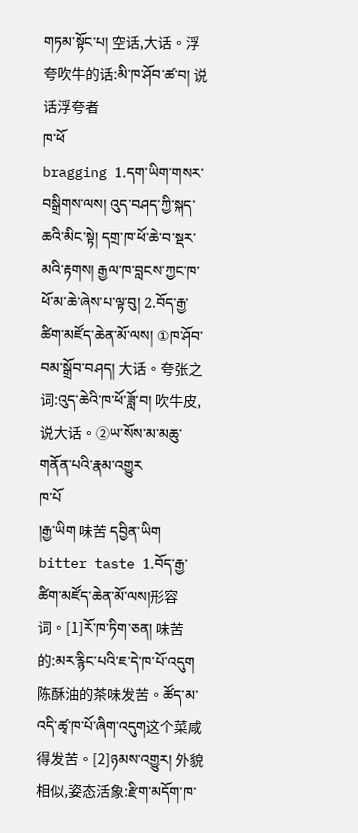གཏམ་སྟོང་པ། 空话,大话。浮夸吹牛的话:མི་ཁ་ཤོབ་ཚ་བ། 说话浮夸者
ཁ་ཕོ
bragging 1.དག་ཡིག་གསར་བསྒྲིགས་ལས། འུད་བཤད་ཀྱི་སྐད་ཆའི་མིང་སྟེ། དགྲ་ཁ་ཕོ་ཆེ་བ་སྡར་མའི་རྟགས། རྒྱལ་ཁ་བླངས་ཀྱང་ཁ་ཕོ་མ་ཆེ་ཞེས་པ་ལྟ་བུ། 2.བོད་རྒྱ་ཚིག་མཛོད་ཆེན་མོ་ལས། ①ཁ་ཤོབ་བམ་སྒྲོབ་བཤད། 大话。夸张之词:འུད་ཆེའི་ཁ་ཕོ་ཟློ་བ། 吹牛皮,说大话。②ཡ་སོས་མ་མཆུ་གནོན་པའི་རྣམ་འགྱུར
ཁ་པོ
།རྒྱ་ཡིག 味苦 དབྱིན་ཡིག bitter taste 1.བོད་རྒྱ་ཚིག་མཛོད་ཆེན་མོ་ལས།形容词。[1]རོ་ཁ་ཏིག་ཅན། 味苦的:མར་རྙིང་པའི་ཇ་དེ་ཁ་པོ་འདུག 陈酥油的茶味发苦。ཚོད་མ་འདི་ཚྭ་ཁ་པོ་ཞིག་འདུག这个菜咸得发苦。[2]ཉམས་འགྱུར། 外貌相似,姿态活象:རྫིག་མདོག་ཁ་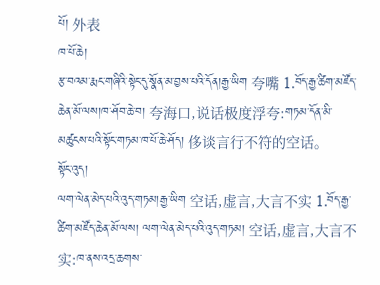པོ། 外表
ཁ་པོ་ཆེ།
རྩ་བའམ་རྨང་གཞིའི་སྟེང་དུ་སྣོན་མ་བྱས་པའི་དོན།རྒྱ་ཡིག 夸嘴 1.བོད་རྒྱ་ཚིག་མཛོད་ཆེན་མོ་ལས།ཁ་ཤོབ་ཆེ་བ། 夸海口,说话极度浮夸:གཏམ་དོན་མི་མཚུངས་པའི་སྟོང་གཏམ་ཁ་པོ་ཆེ་ཤོད། 侈谈言行不符的空话。
སྟོང་འུད།
ལག་ལེན་མེད་པའི་འུད་གཏམ།རྒྱ་ཡིག 空话,虚言,大言不实 1.བོད་རྒྱ་ཚིག་མཛོད་ཆེན་མོ་ལས། ལག་ལེན་མེད་པའི་འུད་གཏམ། 空话,虚言,大言不实:ཁ་ནས་འདྲ་ཆགས་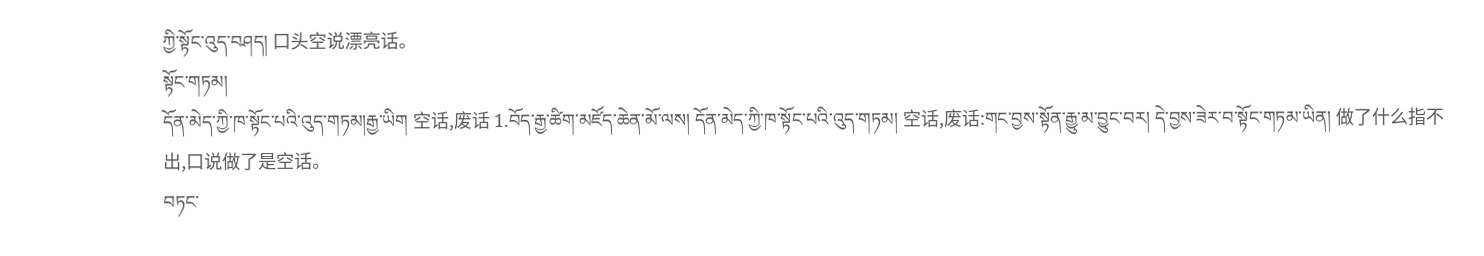ཀྱི་སྟོང་འུད་བཤད། 口头空说漂亮话。
སྟོང་གཏམ།
དོན་མེད་ཀྱི་ཁ་སྟོང་པའི་འུད་གཏམ།རྒྱ་ཡིག 空话,废话 1.བོད་རྒྱ་ཚིག་མཛོད་ཆེན་མོ་ལས། དོན་མེད་ཀྱི་ཁ་སྟོང་པའི་འུད་གཏམ། 空话,废话:གང་བྱས་སྟོན་རྒྱུ་མ་བྱུང་བར། དེ་བྱས་ཟེར་བ་སྟོང་གཏམ་ཡིན། 做了什么指不出,口说做了是空话。
བཏང་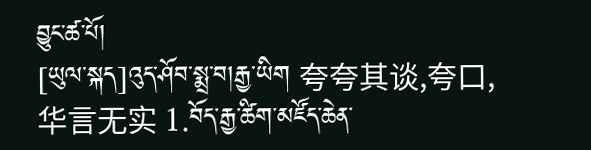བྱུང་ཚ་པོ།
[ཡུལ་སྐད]འུད་ཤོབ་སྨྲ་བ།རྒྱ་ཡིག 夸夸其谈,夸口,华言无实 1.བོད་རྒྱ་ཚིག་མཛོད་ཆེན་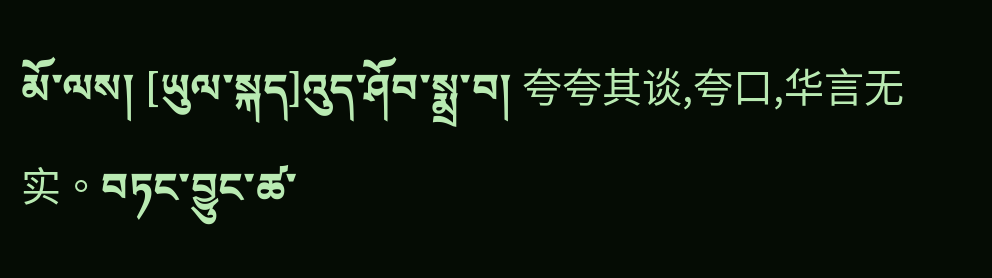མོ་ལས། [ཡུལ་སྐད]འུད་ཤོབ་སྨྲ་བ། 夸夸其谈,夸口,华言无实。བཏང་བྱུང་ཚ་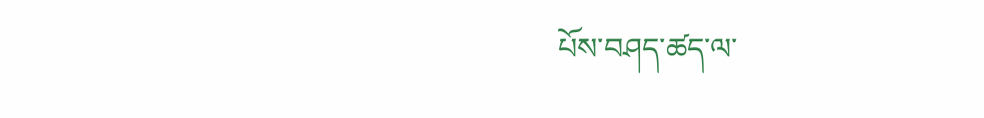པོས་བཤད་ཚད་ལ་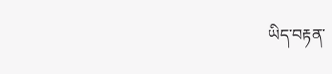ཡིད་བརྟན་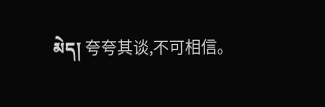མེད། 夸夸其谈,不可相信。